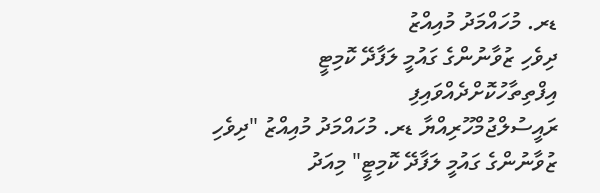ޑރ. މުހައްމަދު މުއިއްޒު
ދިވެހި ޒުވާނުންގެ ގައުމީ ލަފާދޭ ކޮމިޓީ އިފްތިތާހުކޮށްދެއްވައިފި
ރައީސުލްޖުމްހޫރިއްޔާ ޑރ. މުހައްމަދު މުއިއްޒު "ދިވެހި ޒުވާނުންގެ ގައުމީ ލަފާދޭ ކޮމިޓީ" މިއަދު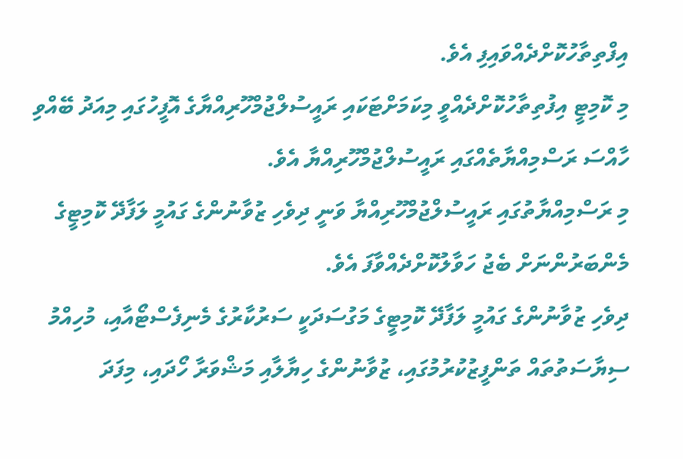އިފްތިތާހުކޮށްދެއްވައިފި އެވެ.
މި ކޮމިޓީ އިފުތިތާހުކޮށްދެއްވީ މިކަމަށްޓަކައި ރައީސުލްޖުމްހޫރިއްޔާގެ އޮފީހުގައި މިއަދު ބޭއްވި ހާއްސަ ރަސްމިއްޔާތެއްގައި ރައީސުލްޖުމްހޫރިއްޔާ އެވެ.
މި ރަސްމިއްޔާތުގައި ރައީސުލްޖުމްހޫރިއްޔާ ވަނީ ދިވެހި ޒުވާނުންގެ ގައުމީ ލަފާދޭ ކޮމިޓީގެ މެންބަރުންނަށް ބެޖު ހަވާލުކޮށްދެއްވާފަ އެވެ.
ދިވެހި ޒުވާނުންގެ ގައުމީ ލަފާދޭ ކޮމިޓީގެ މަގުސަދަކީ ސަރުކާރުގެ މެނިފެސްޓޯއާއި، މުހިއްމު ސިޔާސަތުތައް ތަންފީޒުކުރުމުގައި، ޒުވާނުންގެ ހިޔާލާއި މަޝްވަރާ ހޯދައި، މިފަދަ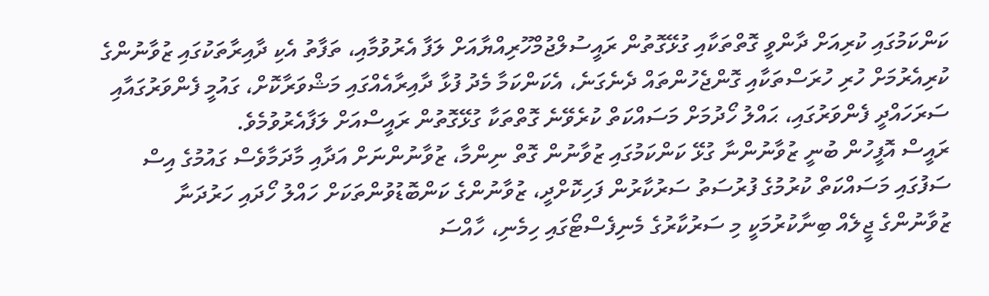ކަންކަމުގައި ކުރިއަށް ދާންވީ ގޮތްތަކާއި ގުޅޭގޮތުން ރައީސުލްޖުމްހޫރިއްޔާއަށް ލަފާ އެރުވުމާއި، ތަފާތު އެކި ދާއިރާތަކުގައި ޒުވާނުންގެ ކުރިއެރުމަށް ހުރި ހުރަސްތަކާއި ގޮންޖެހުންތައް ދެނެގަނެ، އެކަންކަމާ މެދު ފުޅާ ދާއިރާއެއްގައި މަޝްވަރާކޮށް، ގައުމީ ފެންވަރުގައާއި ސަރަހައްދީ ފެންވަރުގައި، ޙައްލު ހޯދުމަށް މަސައްކަތް ކުރެވޭނެ ގޮތްތަކާ ގުޅޭގޮތުން ރައީސްއަށް ލަފާއެރުވުމެވެ.
ރައީސް އޮފީހުން ބުނީ ޒުވާނުންނާ ގުޅޭ ކަންކަމުގައި ޒުވާނުން ގޮތް ނިންމާ، ޒުވާނުންނަށް އަދާއި މާދަމާވެސް ގައުމުގެ އިސް ސަފުގައި މަސައްކަތް ކުރުމުގެ ފުރުސަތު ސަރުކާރުން ފަހިކޮށްދީ، ޒުވާނުންގެ ކަންބޮޑުވުންތަކަށް ހައްލު ހޯދައި ހަރުދަނާ ޒުވާނުންގެ ޖީލެއް ބިނާކުރުމަކީ މި ސަރުކާރުގެ މެނިފެސްޓޯގައި ހިމެނި، ހާއްސަ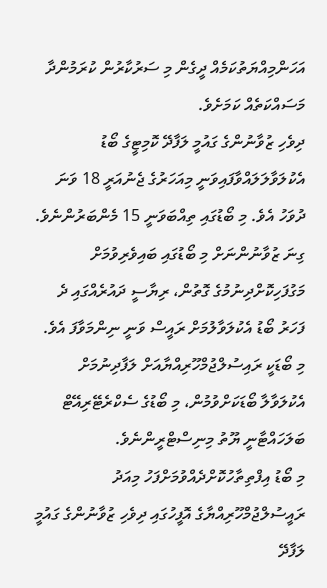އަހަންމިއްޔަތުކަމެއް ދީގެން މި ސަރުކާރުން ކުރަމުންދާ މަސައްކަތެއް ކަމަށެވެ.
ދިވެހި ޒުވާނުންގެ ގައުމީ ލަފާދޭ ކޮމިޓީގެ ބޯޑު އެކުލަވާލަލައްވާފައިވަނީ މިއަހަރުގެ ޖެނުއަރީ 18 ވަނަ ދުވަހު އެވެ. މި ބޯޑުގައި ތިއްބަވަނީ 15 މެންބަރުންނެވެ. ގިނަ ޒުވާނުންނަށް މި ބޯޑުގައި ބައިވެރިވުމަށް މަގުފަހިކޮށްދިނުމުގެ ގޮތުން، ރިޔާސީ ދައުރެއްގައި ދެ ފަހަރު ބޯޑު އެކުލަވާލުމަށް ރައީސް ވަނީ ނިންމަވާފަ އެވެ.
މި ބޯޑަކީ ރައިސުލްޖުމްހޫރިއްޔާއަށް ލަފާދިނުމަށް އެކުލަވާލާ ބޯޑަކަށްވުމުން، މި ބޯޑުގެ ސެކްރެޓޭރިއޭޓް ބަލަހައްޓާނީ ޔޫތު މިނިސްޓްރީންނެވެ.
މި ބޯޑު އިފްތިތާހުކޮށްދެއްވުމަށްފަހު މިއަދު ރައީސުލްޖުމްހޫރިއްޔާގެ އޮފީހުގައި ދިވެހި ޒުވާނުންގެ ގައުމީ ލަފާދޭ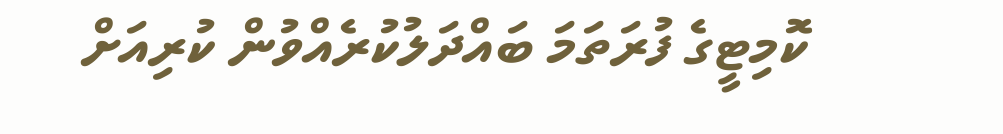ކޮމިޓީގެ ފުރަތަމަ ބައްދަލުކުރެއްވުން ކުރިއަށް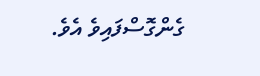ގެންގޮސްފައިވެ އެވެ.